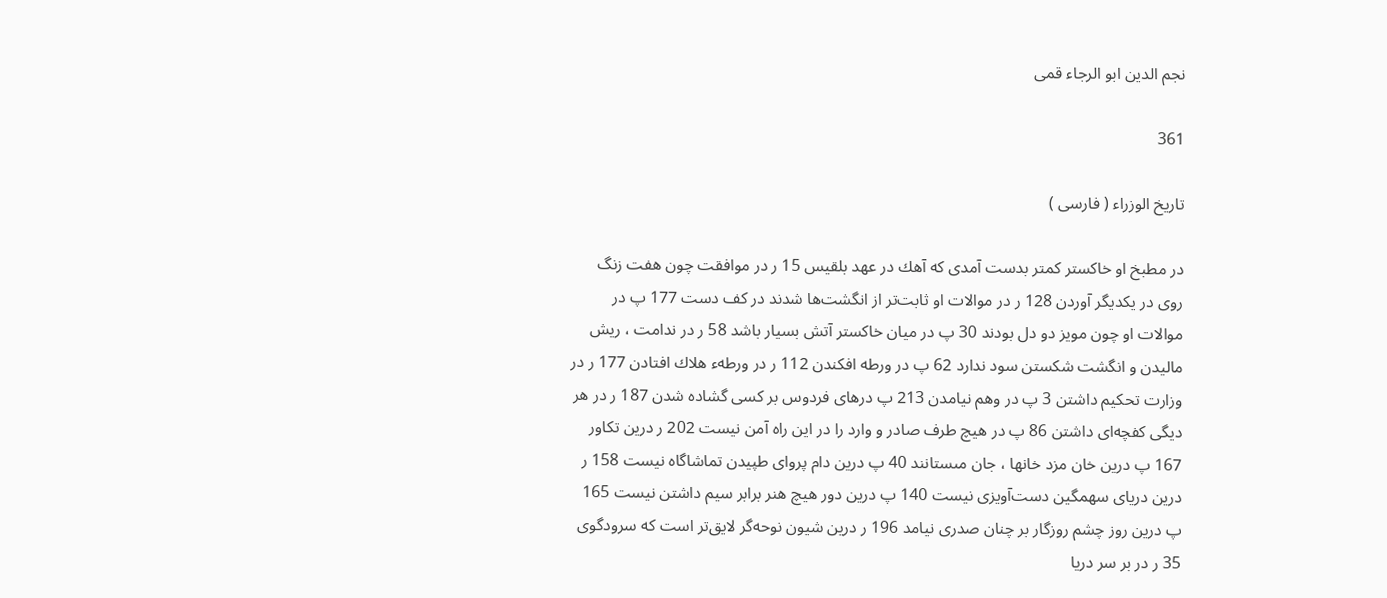نجم الدين ابو الرجاء قمى

361

تاريخ الوزراء ( فارسى )

در مطبخ او خاكستر كمتر بدست آمدى كه آهك در عهد بلقيس 15 ر در موافقت چون هفت زنگ روى در يكديگر آوردن 128 ر در موالات او ثابت‌تر از انگشت‌ها شدند در كف دست 177 پ در موالات او چون مويز دو دل بودند 30 پ در ميان خاكستر آتش بسيار باشد 58 ر در ندامت ، ريش ماليدن و انگشت شكستن سود ندارد 62 پ در ورطه افكندن 112 ر در ورطهء هلاك افتادن 177 ر در وزارت تحكيم داشتن 3 پ در وهم نيامدن 213 پ درهاى فردوس بر كسى گشاده شدن 187 ر در هر ديگى كفچه‌اى داشتن 86 پ در هيچ طرف صادر و وارد را در اين راه آمن نيست 202 ر درين تكاور 167 پ درين خان مزد خانها ، جان مىستانند 40 پ درين دام پرواى طپيدن تماشاگاه نيست 158 ر درين درياى سهمگين دست‌آويزى نيست 140 پ درين دور هيچ هنر برابر سيم داشتن نيست 165 پ درين روز چشم روزگار بر چنان صدرى نيامد 196 ر درين شيون نوحه‌گر لايق‌تر است كه سرودگوى 35 ر در بر سر دريا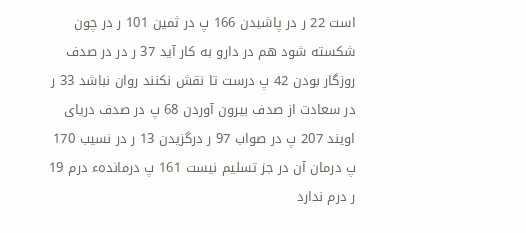است 22 ر در پاشيدن 166 پ در ثمين 101 ر در چون شكسته شود هم در دارو به كار آيد 37 ر در در صدف روزگار بودن 42 پ درست تا نقش نكنند روان نباشد 33 ر در سعادت از صدف بيرون آوردن 68 پ در صدف درياى اويند 207 پ در صواب 97 ر درگزيدن 13 ر در نسيب 170 پ درمان آن در جز تسليم نيست 161 پ درماندهء درم 19 ر درم ندارد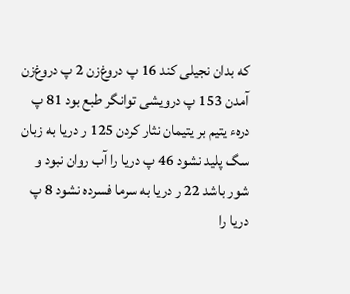كه بدان نجيلى كند 16 پ دروغ‌زن 2 پ دروغ‌زن آمدن 153 پ درويشى توانگر طبع بود 81 پ درهء يتيم بر يتيمان نثار كردن 125 ر دريا به زبان سگ پليد نشود 46 پ دريا را آب روان نبود و شور باشد 22 ر دريا به سرما فسرده نشود 8 پ دريا را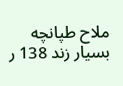ملاح طپانچه بسيار زند 138 ر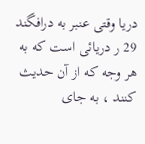دريا وقتى عنبر به درافگند 29 ر دريائى است كه به هر وجه كه از آن حديث كنند ، به جاى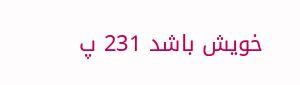خويش باشد 231 پ